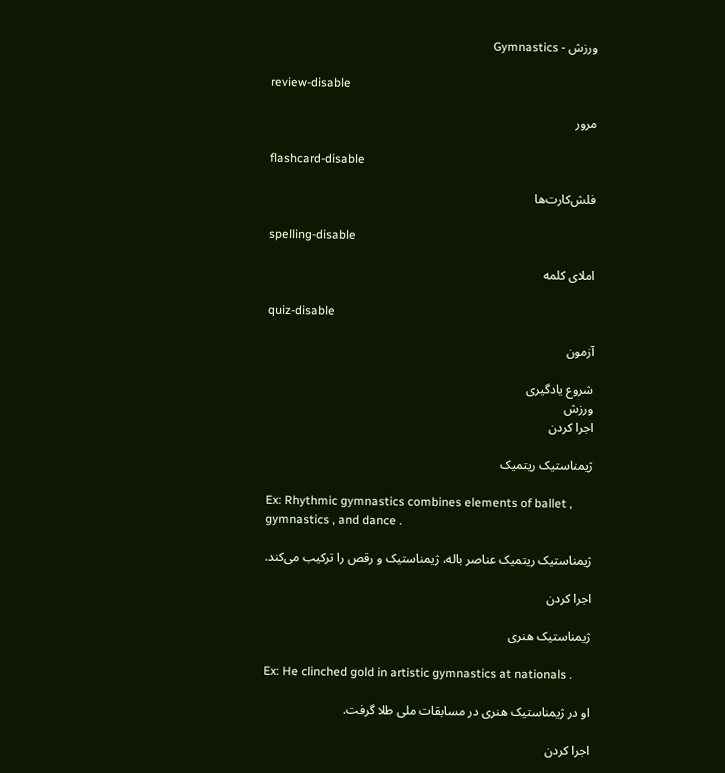ورزش - Gymnastics

review-disable

مرور

flashcard-disable

فلش‌کارت‌ها

spelling-disable

املای کلمه

quiz-disable

آزمون

شروع یادگیری
ورزش
اجرا کردن

ژیمناستیک ریتمیک

Ex: Rhythmic gymnastics combines elements of ballet , gymnastics , and dance .

ژیمناستیک ریتمیک عناصر باله، ژیمناستیک و رقص را ترکیب می‌کند.

اجرا کردن

ژیمناستیک هنری

Ex: He clinched gold in artistic gymnastics at nationals .

او در ژیمناستیک هنری در مسابقات ملی طلا گرفت.

اجرا کردن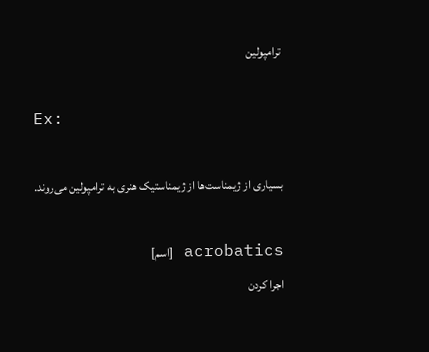ترامپولین

Ex:

بسیاری از ژیمناست‌ها از ژیمناستیک هنری به ترامپولین می‌روند.

acrobatics [اسم]
اجرا کردن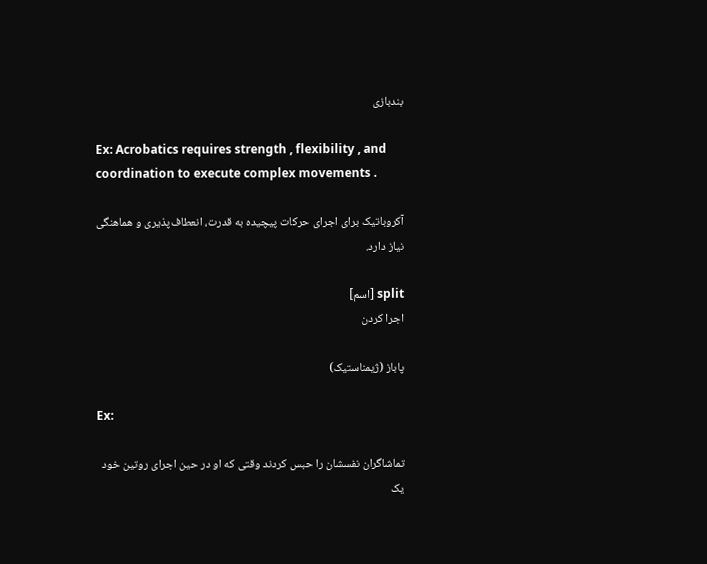بندبازی

Ex: Acrobatics requires strength , flexibility , and coordination to execute complex movements .

آکروباتیک برای اجرای حرکات پیچیده به قدرت، انعطاف‌پذیری و هماهنگی نیاز دارد.

split [اسم]
اجرا کردن

پاباز (ژیمناستیک)

Ex:

تماشاگران نفسشان را حبس کردند وقتی که او در حین اجرای روتین خود یک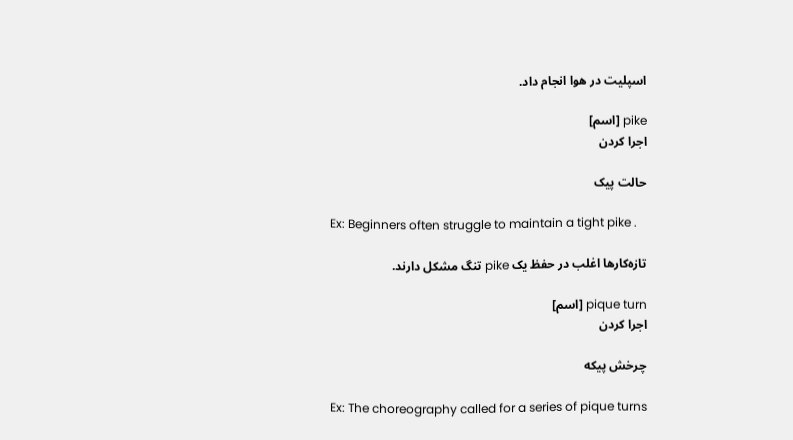اسپلیت در هوا انجام داد.

pike [اسم]
اجرا کردن

حالت پیک

Ex: Beginners often struggle to maintain a tight pike .

تازه‌کارها اغلب در حفظ یک pike تنگ مشکل دارند.

pique turn [اسم]
اجرا کردن

چرخش پیکه

Ex: The choreography called for a series of pique turns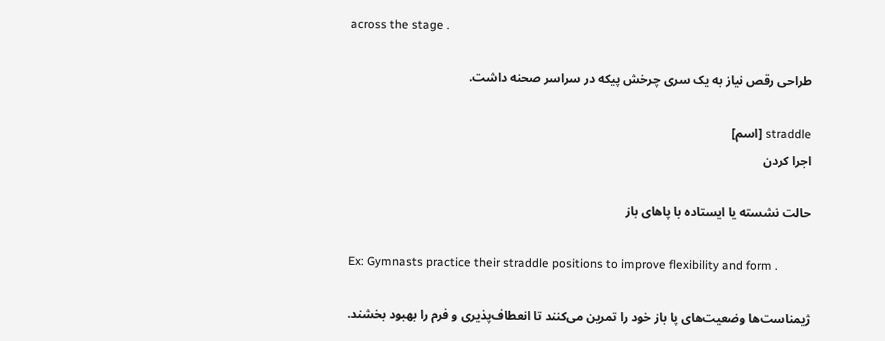across the stage .

طراحی رقص نیاز به یک سری چرخش پیکه در سراسر صحنه داشت.

straddle [اسم]
اجرا کردن

حالت نشسته یا ایستاده با پاهای باز

Ex: Gymnasts practice their straddle positions to improve flexibility and form .

ژیمناست‌ها وضعیت‌های پا باز خود را تمرین می‌کنند تا انعطاف‌پذیری و فرم را بهبود بخشند.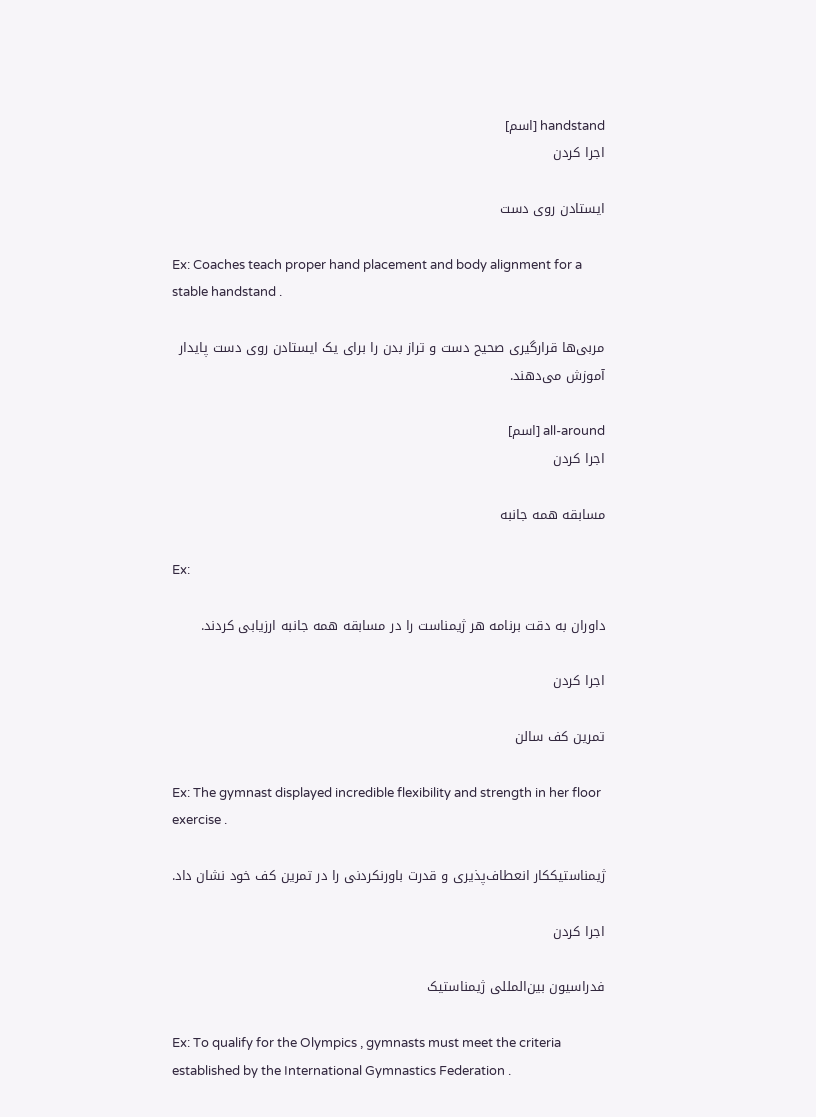handstand [اسم]
اجرا کردن

ایستادن روی دست

Ex: Coaches teach proper hand placement and body alignment for a stable handstand .

مربی‌ها قرارگیری صحیح دست و تراز بدن را برای یک ایستادن روی دست پایدار آموزش می‌دهند.

all-around [اسم]
اجرا کردن

مسابقه همه جانبه

Ex:

داوران به دقت برنامه هر ژیمناست را در مسابقه همه جانبه ارزیابی کردند.

اجرا کردن

تمرین کف سالن

Ex: The gymnast displayed incredible flexibility and strength in her floor exercise .

ژیمناستیککار انعطاف‌پذیری و قدرت باورنکردنی را در تمرین کف خود نشان داد.

اجرا کردن

فدراسیون بین‌المللی ژیمناستیک

Ex: To qualify for the Olympics , gymnasts must meet the criteria established by the International Gymnastics Federation .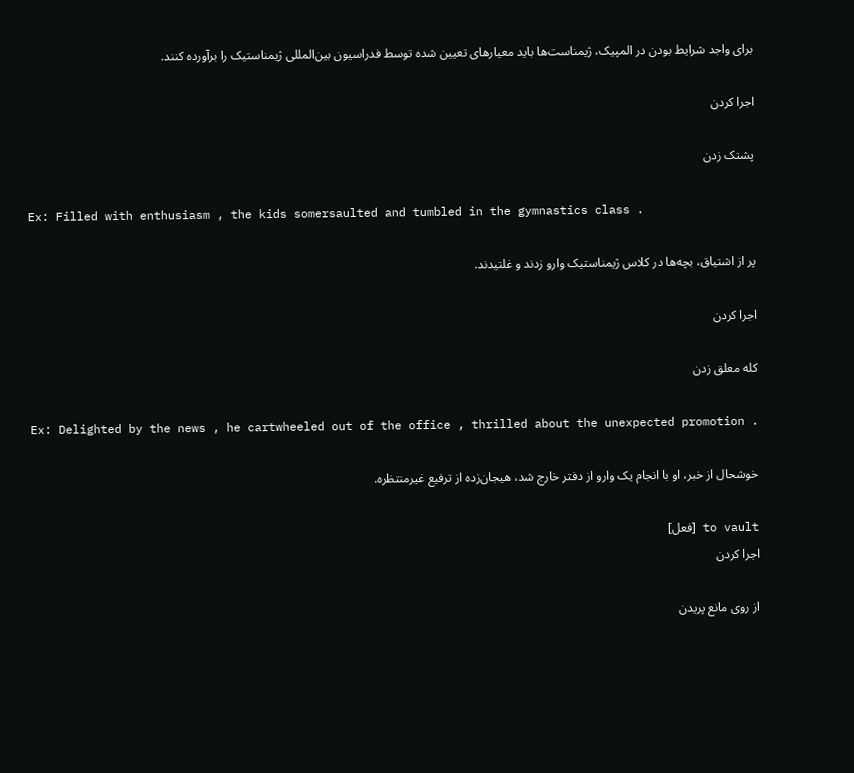برای واجد شرایط بودن در المپیک، ژیمناست‌ها باید معیارهای تعیین شده توسط فدراسیون بین‌المللی ژیمناستیک را برآورده کنند.

اجرا کردن

پشتک زدن

Ex: Filled with enthusiasm , the kids somersaulted and tumbled in the gymnastics class .

پر از اشتیاق، بچه‌ها در کلاس ژیمناستیک وارو زدند و غلتیدند.

اجرا کردن

کله معلق زدن

Ex: Delighted by the news , he cartwheeled out of the office , thrilled about the unexpected promotion .

خوشحال از خبر، او با انجام یک وارو از دفتر خارج شد، هیجان‌زده از ترفیع غیرمنتظره.

to vault [فعل]
اجرا کردن

از روی مانع پریدن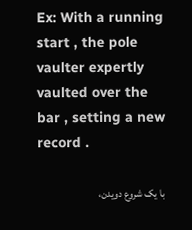Ex: With a running start , the pole vaulter expertly vaulted over the bar , setting a new record .

با یک شروع دویدن،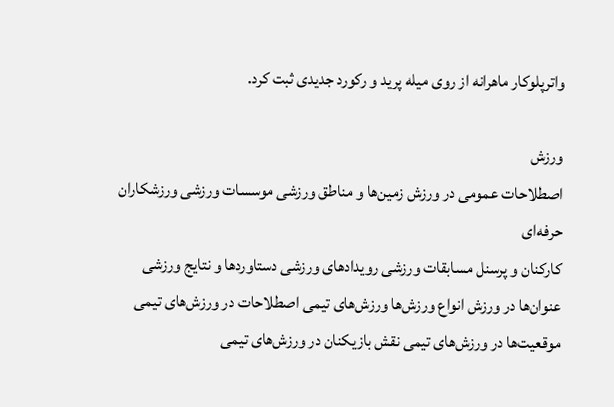واترپلوکار ماهرانه از روی میله پرید و رکورد جدیدی ثبت کرد.

ورزش
اصطلاحات عمومی در ورزش زمین‌ها و مناطق ورزشی موسسات ورزشی ورزشکاران حرفه‌ای
کارکنان و پرسنل مسابقات ورزشی رویدادهای ورزشی دستاوردها و نتایج ورزشی
عنوان‌ها در ورزش انواع ورزش‌ها ورزش‌های تیمی اصطلاحات در ورزش‌های تیمی
موقعیت‌ها در ورزش‌های تیمی نقش بازیکنان در ورزش‌های تیمی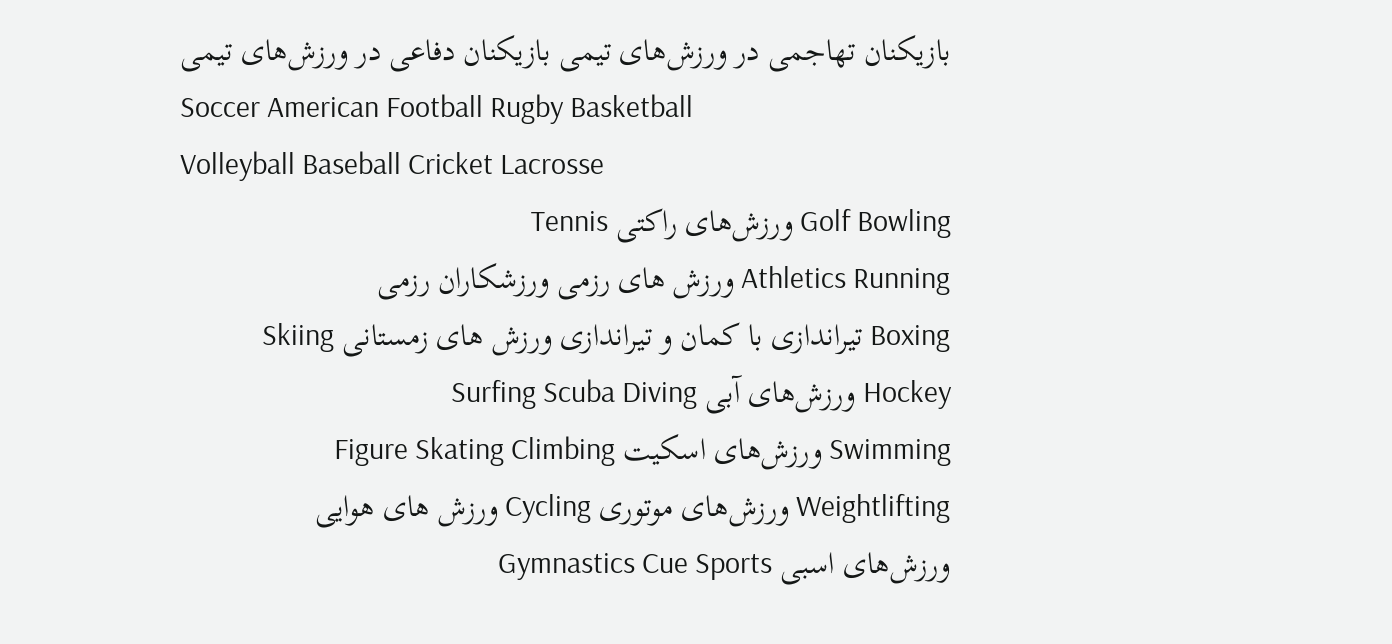بازیکنان تهاجمی در ورزش‌های تیمی بازیکنان دفاعی در ورزش‌های تیمی
Soccer American Football Rugby Basketball
Volleyball Baseball Cricket Lacrosse
Golf Bowling ورزش‌های راکتی Tennis
Athletics Running ورزش های رزمی ورزشکاران رزمی
Boxing تیراندازی با کمان و تیراندازی ورزش های زمستانی Skiing
Hockey ورزش‌های آبی Surfing Scuba Diving
Swimming ورزش‌های اسکیت Figure Skating Climbing
Weightlifting ورزش‌های موتوری Cycling ورزش های هوایی
ورزش‌های اسبی Gymnastics Cue Sports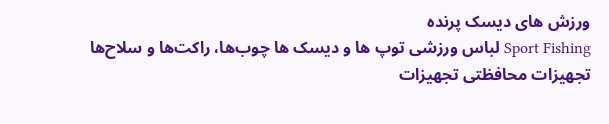ورزش های دیسک پرنده
Sport Fishing لباس ورزشی توپ ها و دیسک ها چوب‌ها، راکت‌ها و سلاح‌ها
تجهیزات محافظتی تجهیزات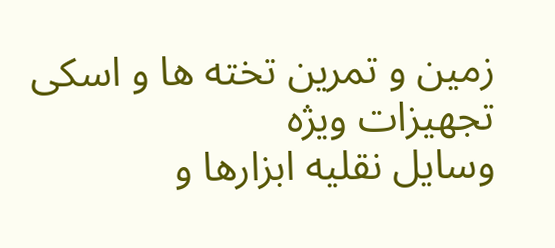زمین و تمرین تخته ها و اسکی تجهیزات ویژه
وسایل نقلیه ابزارها و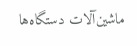ماشین‌آلات دستگاه‌ها